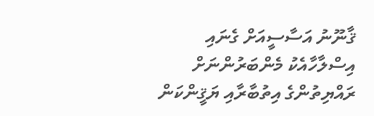ޤާނޫނު އަސާސީއަށް ގެނައި އިސްލާހާއެކު މެންބަރުންނަށް ރައްޔިތުންގެ އިތުބާރާއި ޔަޤީންކަން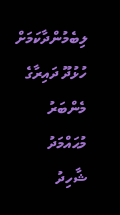ލިބެމުންދާކަމަށް ހުޅުދޫ ދައިރާގެ މެންބަރު މުޙައްމަދު ޝާހިދު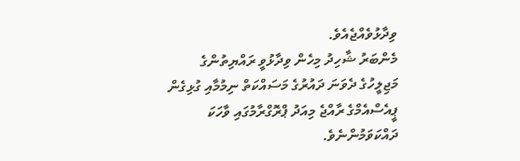ވިދާޅުވެއްޖެއެވެ.
މެންބަރު ޝާހިދު މިހެން ވިދާޅުވީ ރައްޔިތުންގެ މަޖިލީހުގެ ދެވަނަ ދައުރުގެ މަސައްކަތް ނިމުމާއި ގުޅިގެން ޕީއެސްއެމްގެ ރާއްޖެ މިއަދު ޕްރޮގްރާމުގައި ވާހަކަ ދައްކަވަމުންނެވެ.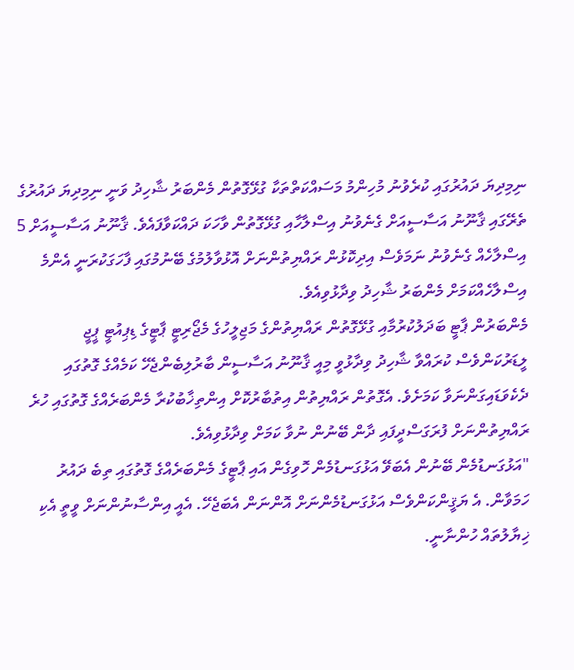ނިމިދިޔަ ދައުރުގައި ކުރެވުނު މުހިންމު މަސައްކަތްތަކާ ގުޅޭގޮތުން މެންބަރު ޝާހިދު ވަނީ ނިމިދިޔަ ދައުރުގެ ތެރޭގައި ޤާނޫނު އަސާސީއަށް ގެނެވުނު އިސްލާހާއި ގުޅޭގޮތުން ވާހަކަ ދައްކަވާފައެވެ. ޤާނޫނު އަސާސީއަށް 5 އިސްލާހެއް ގެނެވުނު ނަމަވެސް އިދިކޮޅުން ރައްޔިތުންނަށް އޮޅުވާލުމުގެ ބޭނުމުގައި ފާހަގަކުރަނީ އެންމެ އިސްލާހެއްކަމަށް މެންބަރު ޝާހިދު ވިދާޅުވިއެވެ.
މެންބަރުން ޕާޓީ ބަދަލުކުރުމާއި ގުޅޭގޮތުން ރައްޔިތުންގެ މަޖިލީހުގެ މެޖޯރިޓީ ޕާޓީގެ ޑިޕިއުޓީ ޕީޖީ ލީޑަރުކަންވެސް ކުރައްވާ ޝާހިދު ވިދާޅުވީ މިއީ ޤާނޫނު އަސާސީން ބާރުލިބެންޖެހޭ ކަމެއްގެ ގޮތުގައި ދެކެވަޑައިގަންނަވާ ކަމަށެވެ. އެގޮތުން ރައްޔިތުން އިތުބާރުކޮށް އިންތިޚާބުކުރާ މެންބަރެއްގެ ގޮތުގައި ހުރެ ރައްޔިތުންނަށް ފުރަގަސްދީފައި ދާން ބޭނުން ނުވާ ކަމަށް ވިދާޅުވިއެވެ.
"އަޅުގަނޑުމެން ބޭނުން އެބަވޭ އަޅުގަނޑުމެން ހޮވިގެން އައި ޕާޓީގެ މެންބަރެއްގެ ގޮތުގައި ތިބެ ދައުރު ހަމަވާން. އެ ޔަޤީންކަންވެސް އަޅުގަނޑުމެންނަށް އޮންނަން އެބަޖެހޭ. އެއީ އިންސާނުންނަށް ވީތީ އެކި ޚިޔާލުތައް ހުންނާނީ.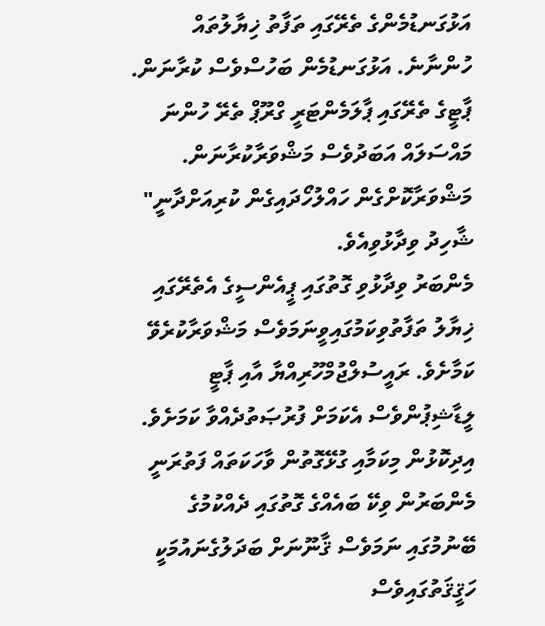އަޅުގަނޑުމެންގެ ތެރޭގައި ތަފާތު ޚިޔާލުތައް ހުންނާނެ. އަޅުގަނޑުމެން ބަހުސްވެސް ކުރާނަން. ޕާޓީގެ ތެރޭގައި ޕާލަމެންޓަރީ ގްރޫޕް ތެރޭ ހުންނަ މައްސަލައް އަބަދުވެސް މަޝްވަރާކުރާނަން. މަޝްވަރާކޮށްގެން ހައްލުހޯދައިގެން ކުރިއަށްދާނީ" ޝާހިދު ވިދާޅުވިއެވެ.
މެންބަރު ވިދާޅުވި ގޮތުގައި ޕީއެންސީގެ އެތެރޭގައި ޚިޔާލު ތަފާތުވިކަމުގައިވީނަމަވެސް މަޝްވަރާކުރެވޭ ކަމާށެވެ. ރައީސުލްޖުމްހޫރިއްޔާ އާއި ޕާޓީ ލީޑާޝިޕުންވެސް އެކަމަށް ފުރުޞަތުދެއްވާ ކަމަށެވެ.
އިދިކޮޅުން މިކަމާއި ގުޅޭގޮތުން ވާހަކަތައް ފަތުރަނީ މެންބަރުން ވިކޭ ބައެއްގެ ގޮތުގައި ދެއްކުމުގެ ބޭނުމުގައި ނަމަވެސް ޤާނޫނަށް ބަދަލުގެނައުމަކީ ހަޤީޤަތުގައިވެސް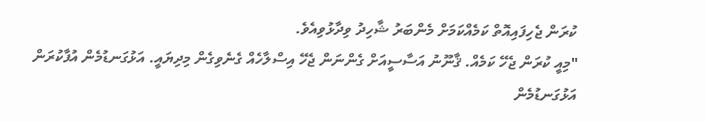ކުރަން ޖެހިފައިއޮތް ކަމެއްކަމަށް މެންބަރު ޝާހިދު ވިދާޅުވިއެވެ.
"މިއީ ކުރަން ޖެހޭ ކަމެއް. ޤާނޫނު އަސާސީއަށް ގެންނަން ޖެހޭ އިސްލާހެއް ގެނެވިގެން މިދިޔައީ. އަޅުގަނޑުމެން އުފާކުރަން އަޅުގަނޑުމެން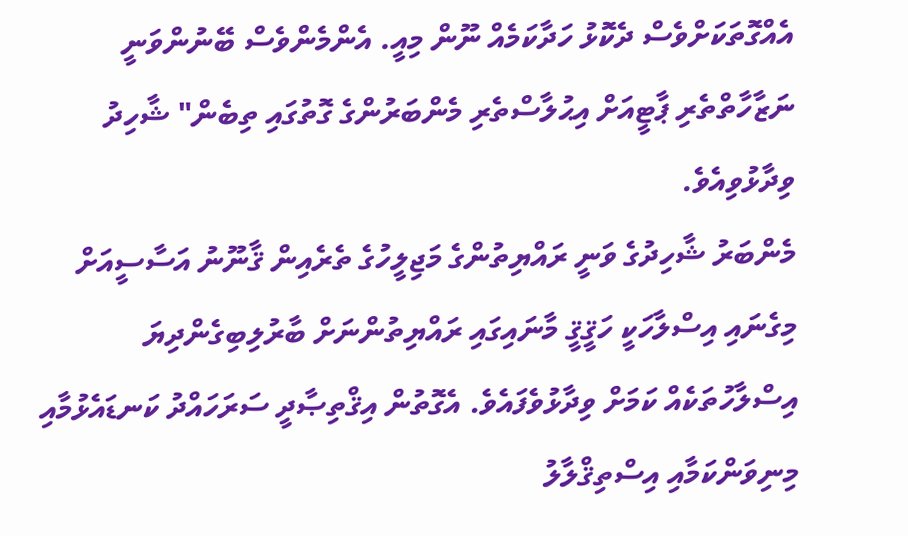އެއްގޮތަކަށްވެސް ދެކޮޅު ހަދާކަމެއް ނޫން މިއީ. އެންމެންވެސް ބޭނުންވަނީ ނަޒާހާތްތެރި ޕާޓީއަށް އިޙުލާސްތެރި މެންބަރުންގެ ގޮތުގައި ތިބެން" ޝާހިދު ވިދާޅުވިއެވެ.
މެންބަރު ޝާހިދުގެ ވަނީ ރައްޔިތުންގެ މަޖިލީހުގެ ތެރެއިން ޤާނޫނު އަސާސީއަށް މިގެނައި އިސްލާހަކީ ހަޤީޤީ މާނައިގައި ރައްޔިތުންނަށް ބާރުލިބިގެންދިޔަ އިސްލާހުތަކެއް ކަމަށް ވިދާޅުވެފައެވެ. އެގޮތުން އިޤްތިޞާދީ ސަރަހައްދު ކަނޑައެޅުމާއި މިނިވަންކަމާއި އިސްތިޤްލާލު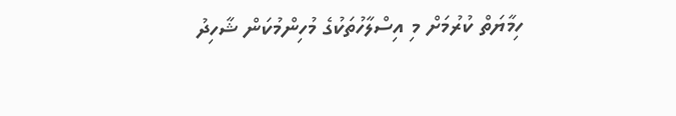ހިމާޔަތް ކުރުމަށް މި އިސްލާހުތަކުގެ މުހިންމުކަން ޝާހިދު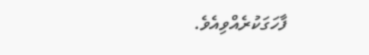ފާހަގަކުރެއްވިއެވެ.